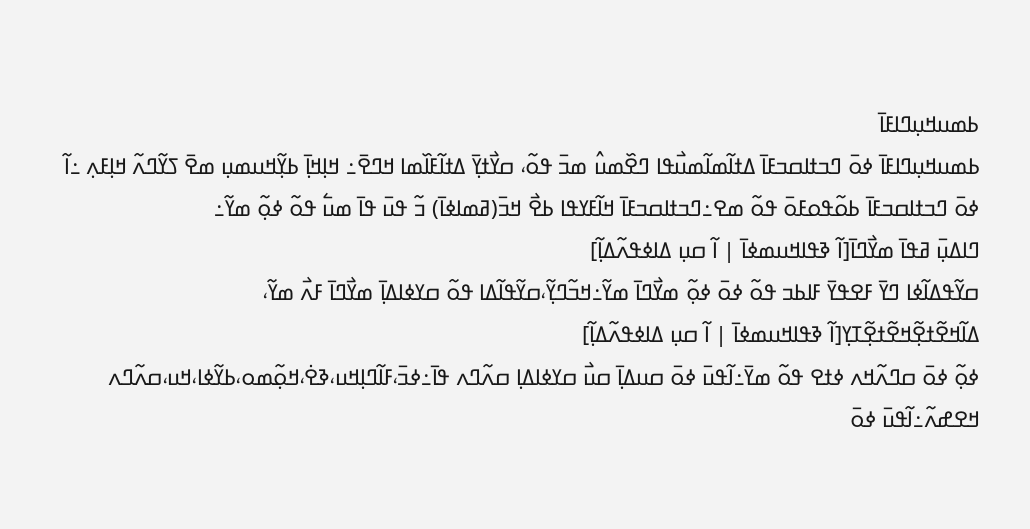ߕߘߎߞߎ߲ߣߊߓߊ߫
ߕߘߎߞߎ߲ߣߊߓߊ߫ ߦߋ߫ ߣߏߙߊߛߏߓߊ߫ ߡߙߊ߬ߘߊ߬ߘߎ߯ߟߊ ߣߐ߰ߘߎ߮ ߘߏ߫ ߟߋ߬، ߛߌ߯ߙߌ߲߫ ߡߙߊ߬ߓߊ߰ߘߊ ߞߣߐ߫߸ ߞߊ߲ߞߊ߲߫ ߕߌ߲߬ߞߎߘߎ߲ ߘߐ߫ ߖߌ߬ߣߍ߬ ߞߊ߲ߓߍ߲ ߸ߊ߬ ߦߋ߫ ߣߏߙߊߛߏߓߊ߫ ߕߋ߬ߟߋߓߋ߫ ߟߋ߬ ߘߐ߸ߣߏߙߊߛߏߓߊ߫ ߞߊ߬ߓߌߟߊ ߕߐ߯ ߞߏ߫(ߥߘߊߦߊ߫) ߏ߬ ߟߎ߫ ߟߊ߫ ߘߎ߱ ߟߋ߬ ߦߋ߲߬ ߘߌ߬߸
ߣߊߡߎ߲߫ ߥߟߊ߫ ߘߌ߯ߣߊ߫[ߊ߬ ߢߟߊߞߎߘߦߊ߫ | ߊ߬ ߛߎ߲ ߡߊߦߟߍ߬ߡߊ߲߬]
ߛߌ߬ߟߡߊ߬ߦߊ ߣߌ߫ ߓߐߟߌ߫ ߓߊߕߏ ߟߋ߬ ߦߋ߫ ߦߋ߲߬ ߘߌ߯ߣߊ߫ ߘߌ߬߸ߞߏ߬ߣߌ߲߬،ߛߌ߬ߟߊ߬ߡߊ ߟߋ߬ ߛߌߦߊߡߊ߲߫ ߘߌ߯ߣߊ߫ ߓߍ߯ ߘߌ߬،
ߡߊ߬ߞߐ߬ߙߐ߲߬ߞߐ߬ߙߐ߲߬ߠߌ߲[ߊ߬ ߢߟߊߞߎߘߦߊ߫ | ߊ߬ ߛߎ߲ ߡߊߦߟߍ߬ߡߊ߲߬]
ߦߋ߲߬ ߦߋ߫ ߛߣߍ߬ߞߍ ߦߙߐ ߟߋ߬ ߘߌ߫߸ߊ߬ߟߎ߫ ߦߋ߫ ߛߎߡߊ߲߫ ߛߎ߯ ߛߌߦߊߡߊ߲ ߛߍ߬ߣߍ ߟߊ߫߸ߦߏ߫،ߓߊ߬ߣߊ߲ߞߎ،ߢߐ߭،ߞߋ߲߬ߘߋ،ߕߌ߬ߦߊ،ߞߎ،ߛߍ߬ߣߍ ߞߐߝߍ߬߸ߊ߬ߟߎ߫ ߦߋ߫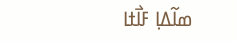ߘߊ߬ߡߊ߲ ߓߊ߯ߙߊ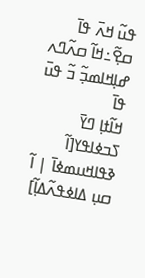ߟߎ߬ ߞߍ߫ ߟߊ߫ ߛߐ߲߬߸ߞߊ߬ ߛߍ߬ߣߍ ߝߊ߲ߞߊߘߏ߲߬ ߏ߬ ߟߎ߫ ߟߊ߫
ߞߊ߬ߙߊ߲ ߣߌ߫ ߖߏߦߊߟߌ[ߊ߬ ߢߟߊߞߎߘߦߊ߫ | ߊ߬ ߛߎ߲ ߡߊߦߟߍ߬ߡߊ߲߬]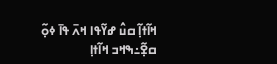ߞߊ߬ߙߊ߲߬ ߛߎ߮ ߝߌ߬ߟߊ ߞߍ߫ ߟߊ߫ ߦߋ߲߬ ߛߐ߲߬߸ߒߞߏ ߞߊ߬ߙߊ߲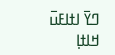ߣߌ߫ ߊߙߊߓߎ߫ ߞߊߙߊ߲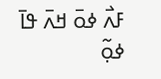ߓߍ߯ ߦߋ߫ ߞߍ߫ ߟߊ߫ ߦߋ߲߬